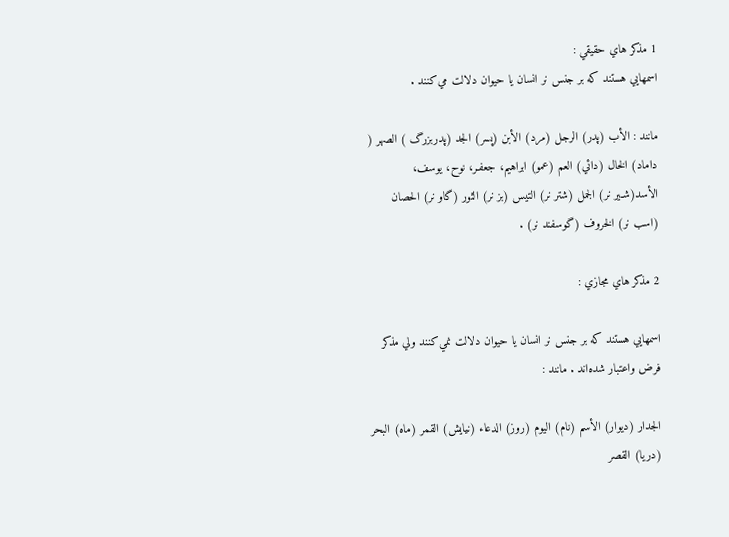1 مذكر هاي حقيقي :
اسمهايي هستند كه بر جنس نر انسان يا حيوان دلالت مي‌كنند .

مانند : الأب (پدر) الرجل (مرد) الأبن (پسر) الجد (پدربزرگ ) الصهر ( داماد) الخال (دائي) العم (عمو) ابراهيم، جعفـر، نوح، يوسف، الأسد(شـير نر) الجمل (شتر نر) التيس (بز نر) الثور (گاو نر) الحصان (اسب نر) الخروف (گوسفند نر) .

2 مذكر هاي مجازي :

اسمهايي هستند كه بر جنس نر انسان يا حيوان دلالت نمي‌كنند ولي مذكر فرض واعتبار شده‌اند . مانند :

الجدار (ديوار) الأسم (نام) اليوم (روز) الدعاء (نيايش) القمر (ماه) البحر (دريا) القصر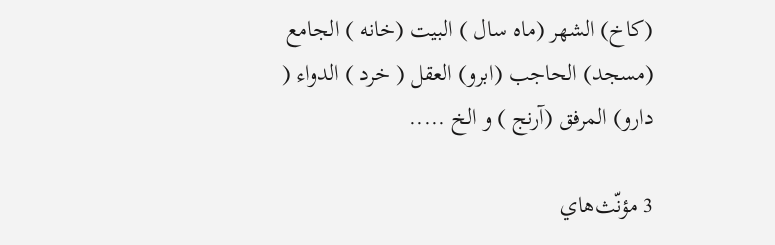(كاخ) الشهر (ماه سال ) البيت (خانه ) الجامع (مسجد) الحاجب (ابرو) العقل ( خرد ) الدواء ( دارو) المرفق (آرنج ) و الخ .....

3 مؤنّث‌هاي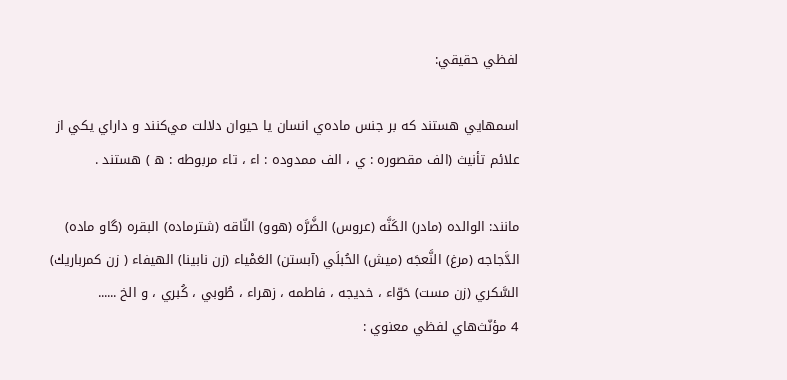لفظي حقيقي:

اسمهايي هستند كه بر جنس ماده‌ي انسان يا حيوان دلالت مي‌كنند و داراي يكي از علائم تأنيث (الف مقصوره : ي ، الف ممدوده : اء ، تاء مربوطه : ه ) هستند .

مانند: الوالده (مادر) الكَنَّه (عروس) الضَّرَّه (هوو) النّاقه (شترماده) البقره (گاو ماده) الدَّجاجه (مرغ) النَّعجَه (ميش) الحُبلَي (آبستن) العَمْياء (زن نابينا) الهيفاء ( زن كمرباريك) السَّكري (زن مست) حَوّاء ، خديجه ، فاطمه ، زهراء ، طُوبي ، كُبري ، و الخ ......
4 مؤنّث‌هاي لفظي معنوي :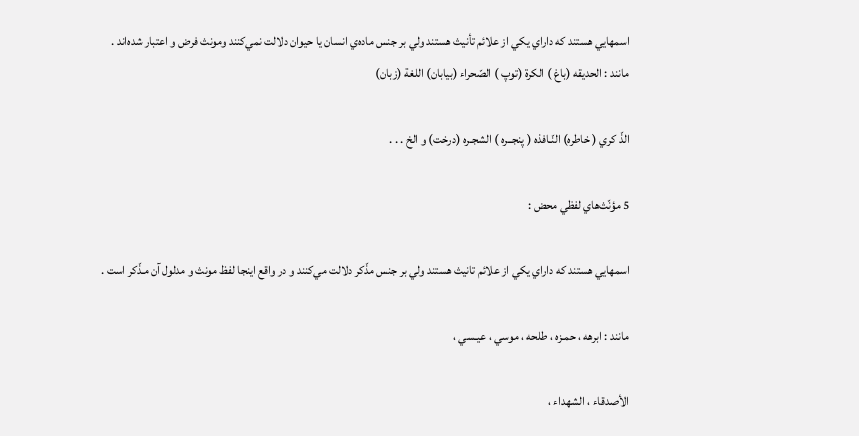اسمهايي هستند كه داراي يكي از علائم تأنيث هستند ولي بر جنس ماده‌ي انسان يا حيوان دلالت نمي‌كنند ومونث فرض و اعتبار شده‌اند .
مانند : الحديقه (باغ ) الكرة (توپ ) الصّحراء (بيابان) اللغة (زبان)

الذّ كري ( خاطره) النّـافذه ( پنجــره ) الشجـره (درخت) و الخ . . .

5 مؤنّث‌هاي لفظي محض :

اسمهايي هستند كه داراي يكي از علائم تانيث هستند ولي بر جنس مذّكر دلالت مي‌كنند و در واقع اينجا لفظ مونث و مدلول آن مـذّكر است .

مانند : ابرهه ، حمـزه ، طلحه ، موسي ، عيـسي ،

الأصدقاء ، الشهداء ،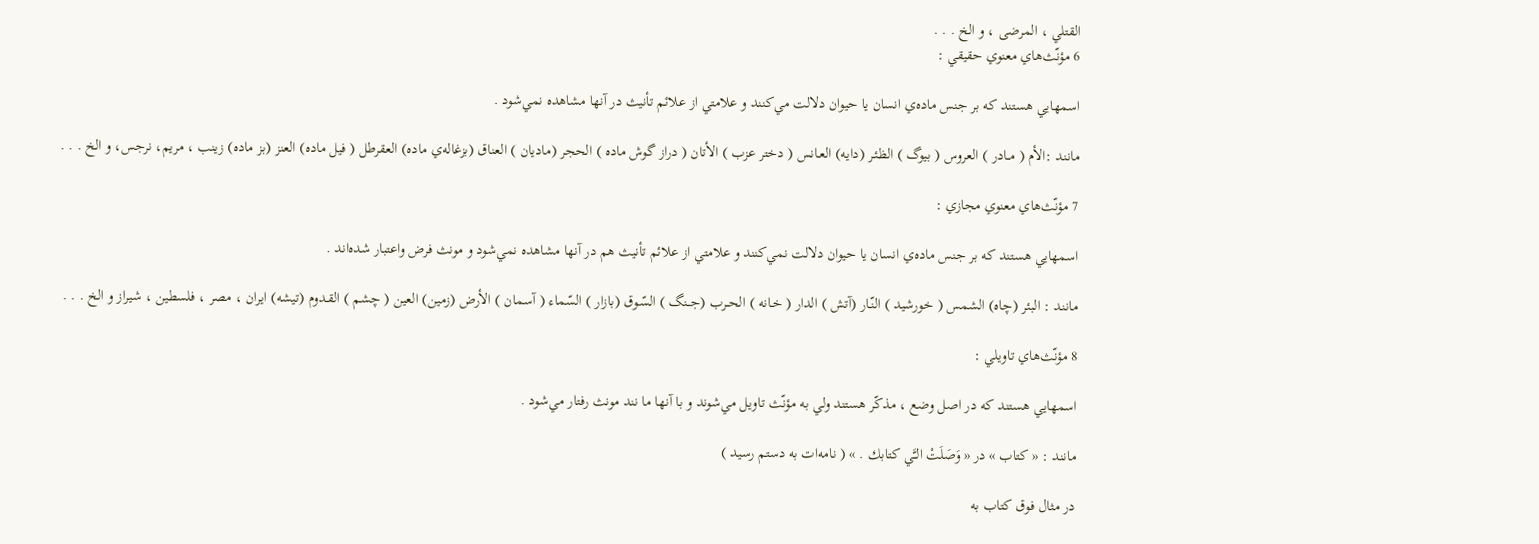القتلي ، المرضى ، و الخ . . .
6 مؤنّث‌هاي معنوي حقيقي :

اسمهايي هستند كه بر جنس ماده‌ي انسان يا حيوان دلالت مي‌كنند و علامتي از علائم تأنيث در آنها مشاهده نمي‌شود .

مانند :الأم ( مــادر ) العروس ( بيوگ ) الظئـر (دايه) العـانس ( دختر عزب ) الأتان ( دراز گوش ماده ) الحجر (ماديان ) العناق (بزغاله‌ي ماده) العقرطل ( فيل ماده) العنز (بز ماده) زينب ، مريم، نرجس، و الخ . . .

7 مؤنّث‌هاي معنوي مجازي :

اسمهايي هستند كه بر جنس ماده‌ي انسان يا حيوان دلالت نمي‌كنند و علامتي از علائم تأنيث هم در آنها مشاهده نمي‌شود و مونث فرض واعتبار شده‌اند .

مانند : البئر (چاه) الشمس ( خورشيد ) النّـار (آتش ) الدار ( خـانه ) الحــرب (جــنگ ) السّـوق (بازار ) السّماء ( آسمان ) الأرض (زمين) العين ( چشم ) القـدوم (تيشه) ايران ، مصر ، فلسطين ، شيراز و الخ . . .

8 مؤنّث‌هاي تاويلي :

اسمهايي هستند كه در اصل وضع ، مذكّر هستند ولي به مؤنّث تاويل مي‌شوند و با آنها ما نند مونث رفتار مي‌شود .

مانند : « كتاب » در « وَصَلَتْ الـَّي كتابك . » ( نامه‌ات به دستم رسيد )

در مثال فوق كتاب به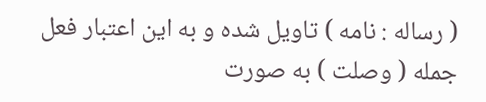( رساله : نامه ) تاويل شده و به اين اعتبار فعل جمله ( وصلت ) به صورت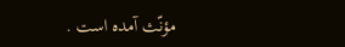مؤنّث آمده است .